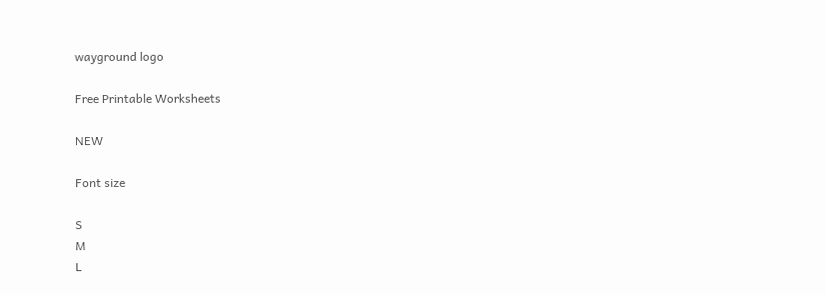wayground logo

Free Printable Worksheets

NEW

Font size

S
M
L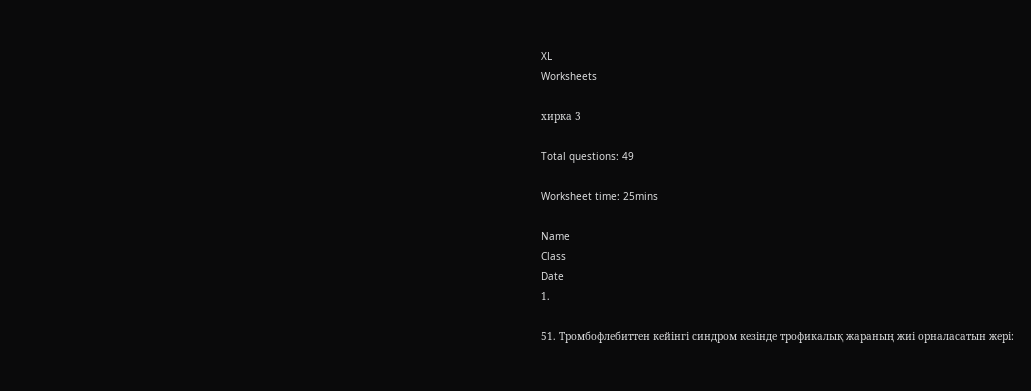XL
Worksheets

хирка 3

Total questions: 49

Worksheet time: 25mins

Name
Class
Date
1.

51. Тромбофлебиттен кейінгі синдром кезінде трофикалық жараның жиі орналасатын жері: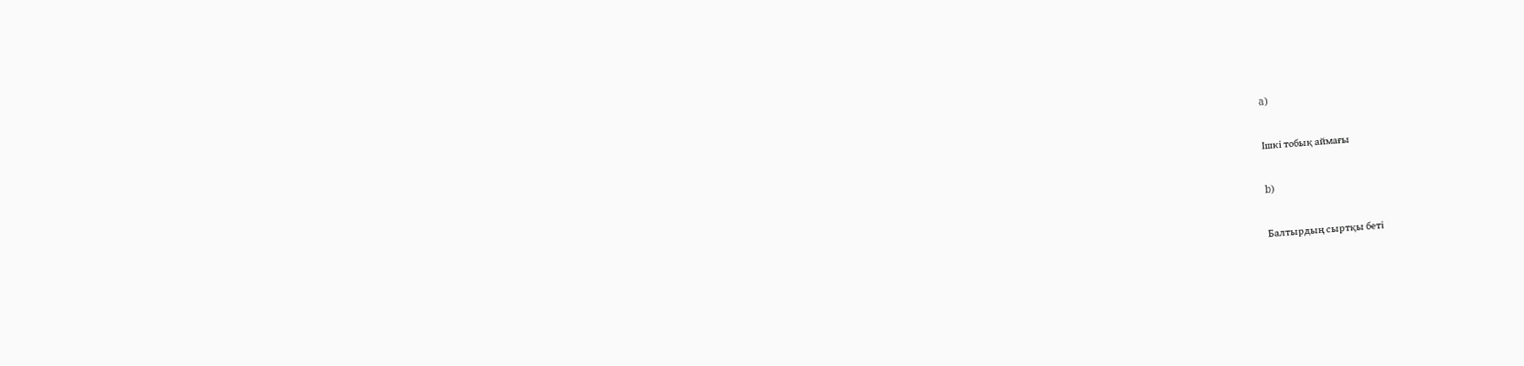a)

Ішкі тобық аймағы

b)

Балтырдың сыртқы беті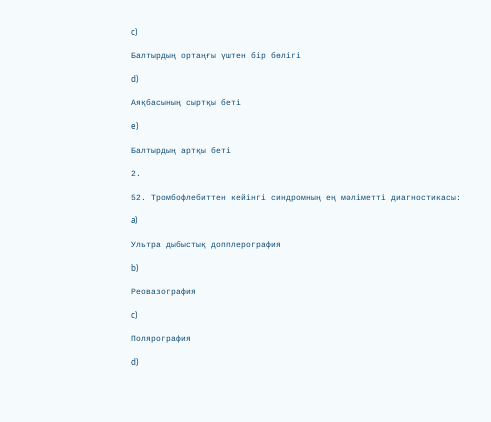c)

Балтырдың ортаңғы үштен бір бөлігі

d)

Аяқбасының сыртқы беті

e)

Балтырдың артқы беті

2.

52. Тромбофлебиттен кейінгі синдромның ең мәліметті диагностикасы:

a)

Ультра дыбыстық допплерография

b)

Реовазография

c)

Полярография

d)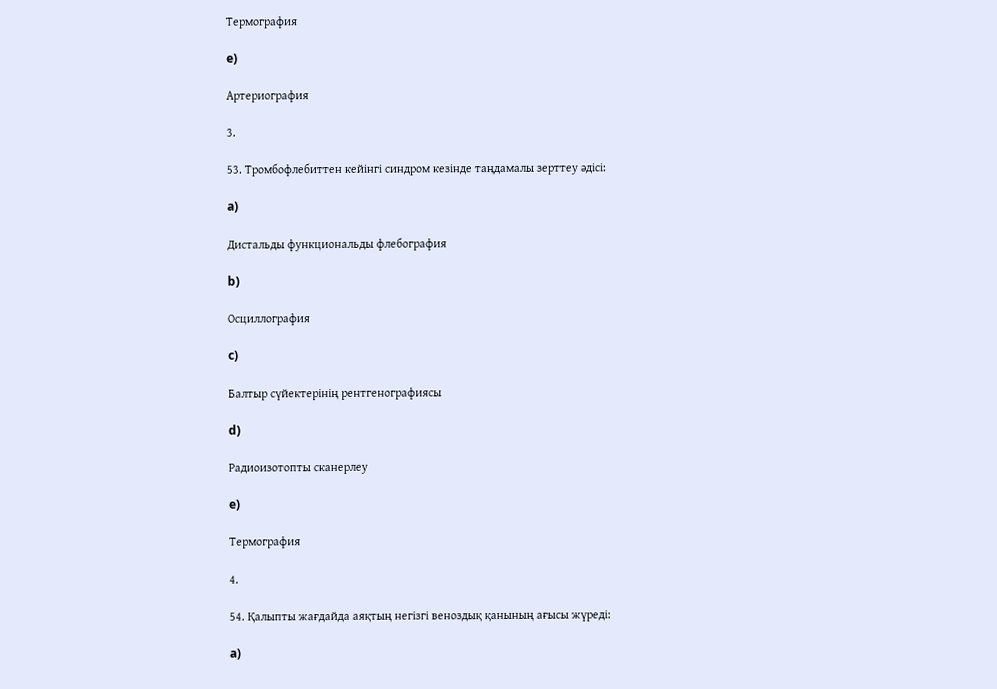Термография

e)

Артериография

3.

53. Тромбофлебиттен кейінгі синдром кезінде таңдамалы зерттеу әдісі:

a)

Дистальды функциональды флебография

b)

Осциллография

c)

Балтыр сүйектерінің рентгенографиясы

d)

Радиоизотопты сканерлеу

e)

Термография

4.

54. Қалыпты жағдайда аяқтың негізгі веноздық қанының ағысы жүреді:

a)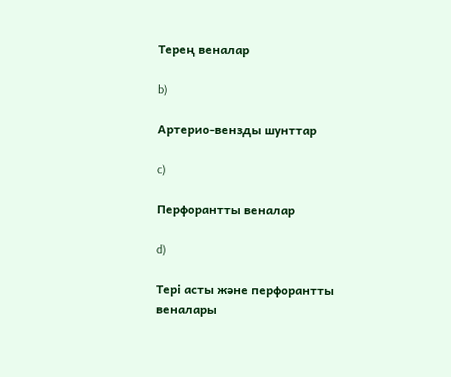Терең веналар

b)

Артерио-вензды шунттар

c)

Перфорантты веналар

d)

Тері асты және перфорантты веналары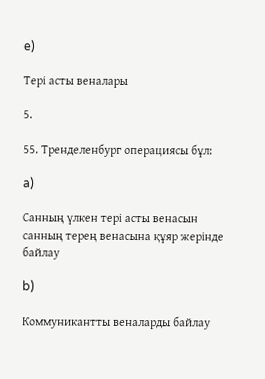e)

Тері асты веналары

5.

55. Тренделенбург операциясы бұл:

a)

Санның үлкен тері асты венасын санның терең венасына құяр жерінде байлау

b)

Коммуникантты веналарды байлау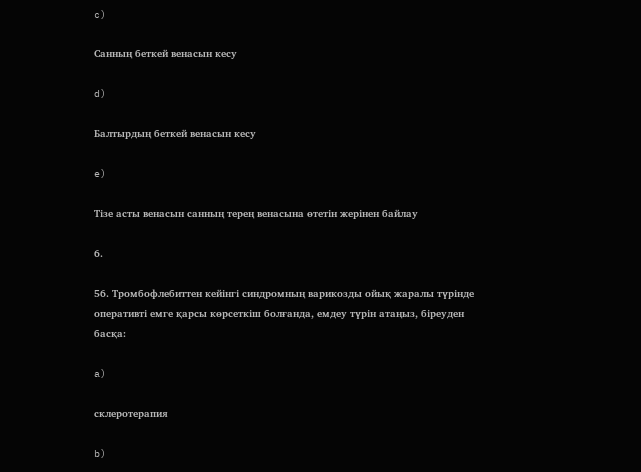c)

Санның беткей венасын кесу

d)

Балтырдың беткей венасын кесу

e)

Тізе асты венасын санның терең венасына өтетін жерінен байлау

6.

56. Тромбофлебиттен кейінгі синдромның варикозды ойық жаралы түрінде оперативті емге қарсы көрсеткіш болғанда, емдеу түрін атаңыз, біреуден басқа:

a)

склеротерапия

b)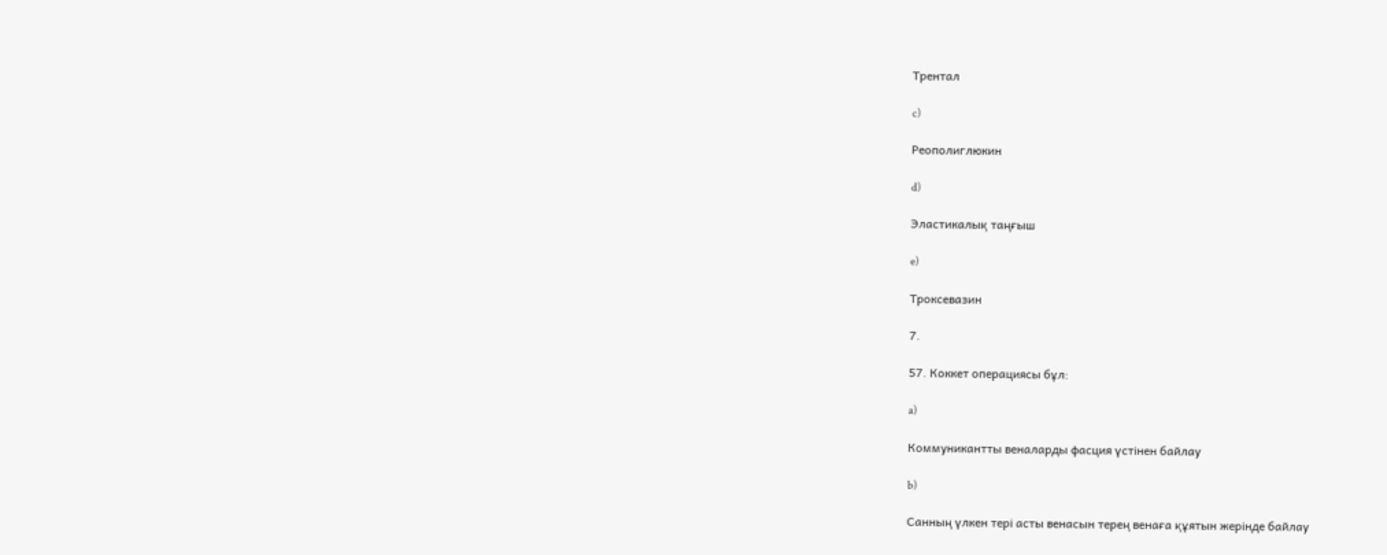Трентал

c)

Реополиглюкин

d)

Эластикалық таңғыш

e)

Троксевазин

7.

57. Коккет операциясы бұл:

a)

Коммуникантты веналарды фасция үстінен байлау

b)

Санның үлкен тері асты венасын терең венаға құятын жерінде байлау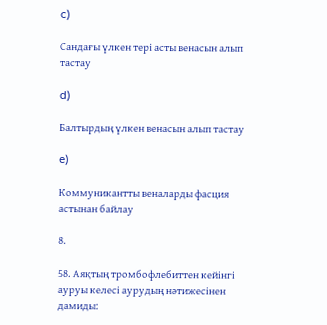c)

Сандағы үлкен тері асты венасын алып тастау

d)

Балтырдың үлкен венасын алып тастау

e)

Коммуникантты веналарды фасция астынан байлау

8.

58. Аяқтың тромбофлебиттен кейінгі ауруы келесі аурудың нәтижесінен дамиды: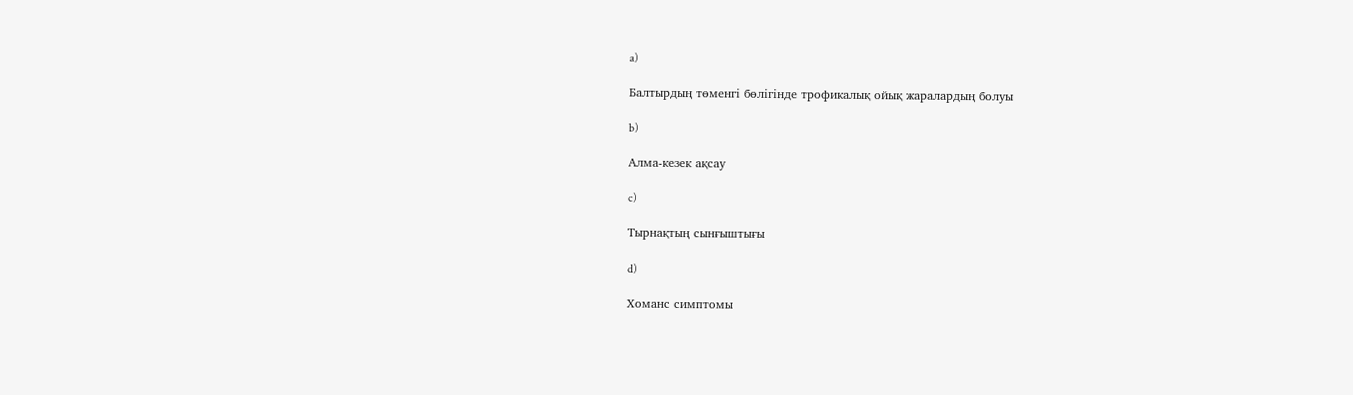a)

Балтырдың төменгі бөлігінде трофикалық ойық жаралардың болуы

b)

Алма-кезек ақсау

c)

Тырнақтың сынғыштығы

d)

Хоманс симптомы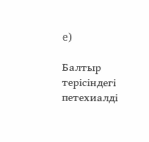e)

Балтыр терісіндегі петехиалді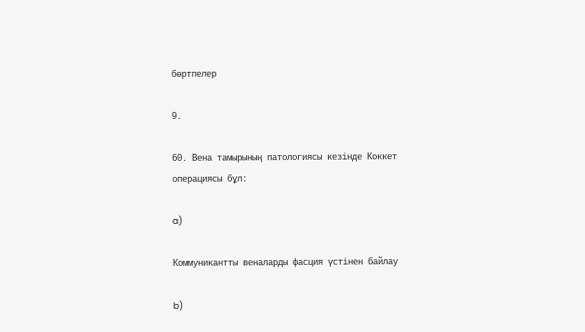бөртпелер

9.

60. Вена тамырының патологиясы кезінде Коккет операциясы бұл:

a)

Коммуникантты веналарды фасция үстінен байлау

b)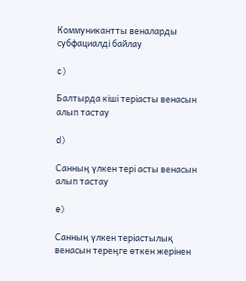Коммуникантты веналарды субфациалді байлау

c)

Балтырда кіші теріасты венасын алып тастау

d)

Санның үлкен тері асты венасын алып тастау

e)

Санның үлкен теріастылық венасын тереңге өткен жерінен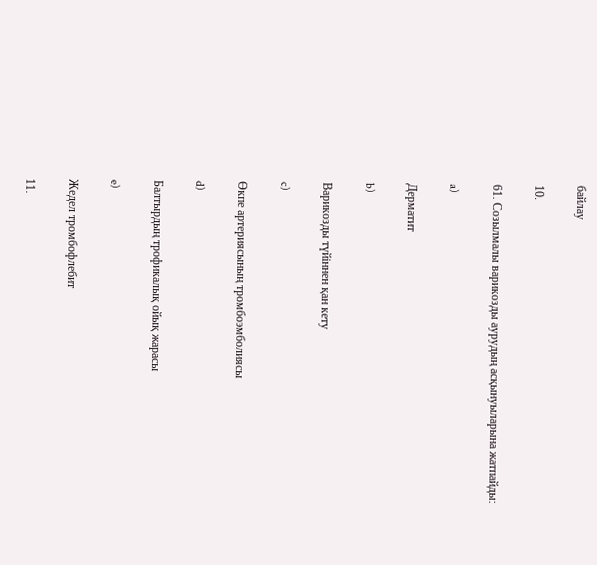байлау

10.

61. Созылмалы варикозды аурудың асқынуыларына жатпайды:

a)

Дерматит

b)

Варикозды түйіннен қан кету

c)

Өкпе артериясының тромбоэмболиясы

d)

Балтырдың трофикалық ойық жарасы

e)

Жедел тромбофлебит

11.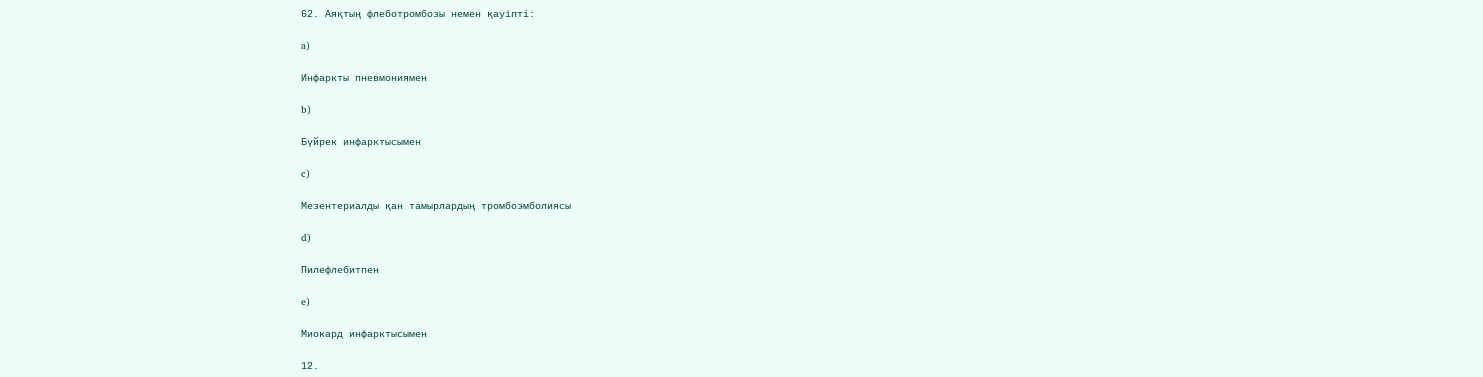62. Аяқтың флеботромбозы немен қауіпті:

a)

Инфаркты пневмониямен

b)

Бүйрек инфарктысымен

c)

Мезентериалды қан тамырлардың тромбоэмболиясы

d)

Пилефлебитпен

e)

Миокард инфарктысымен

12.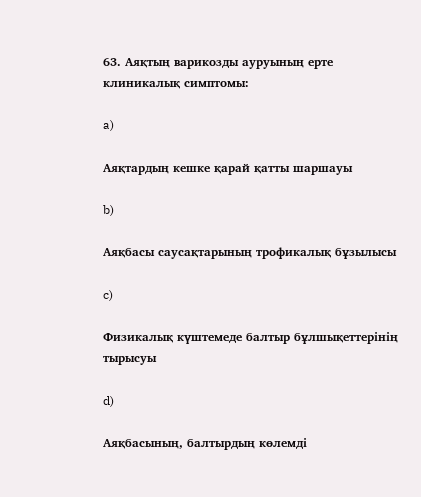63. Аяқтың варикозды ауруының ерте клиникалық симптомы:

a)

Аяқтардың кешке қарай қатты шаршауы

b)

Аяқбасы саусақтарының трофикалық бұзылысы

c)

Физикалық күштемеде балтыр бұлшықеттерінің тырысуы

d)

Аяқбасының, балтырдың көлемді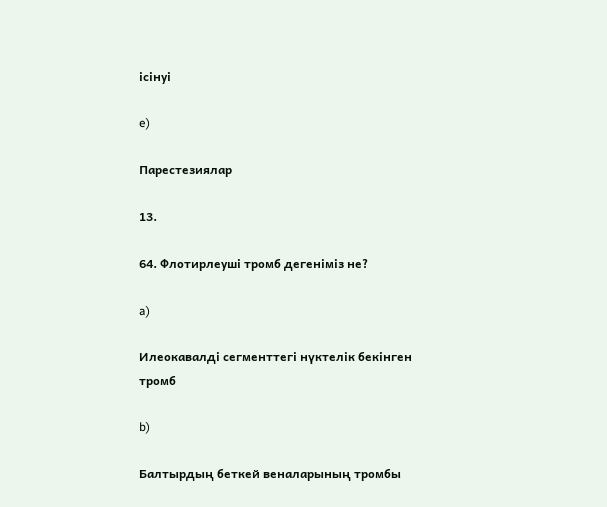ісінуі

e)

Парестезиялар

13.

64. Флотирлеуші тромб дегеніміз не?

a)

Илеокавалді сегменттегі нүктелік бекінген тромб

b)

Балтырдың беткей веналарының тромбы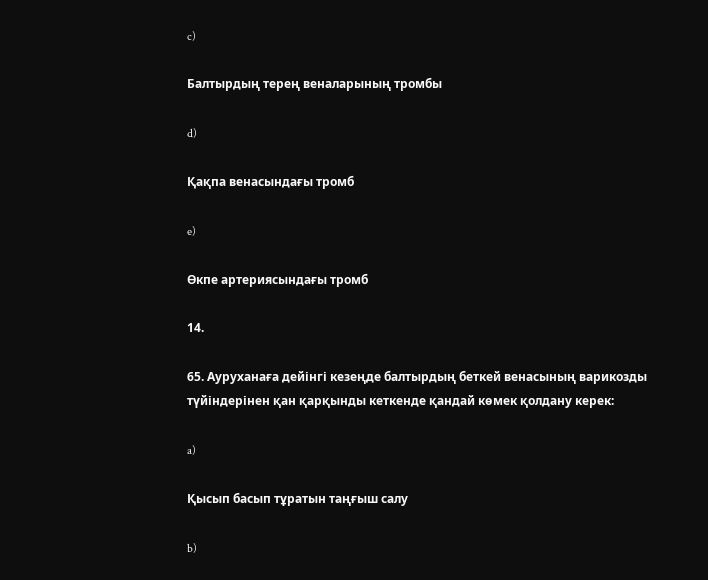c)

Балтырдың терең веналарының тромбы

d)

Қақпа венасындағы тромб

e)

Өкпе артериясындағы тромб

14.

65. Ауруханаға дейінгі кезеңде балтырдың беткей венасының варикозды түйіндерінен қан қарқынды кеткенде қандай көмек қолдану керек:

a)

Қысып басып тұратын таңғыш салу

b)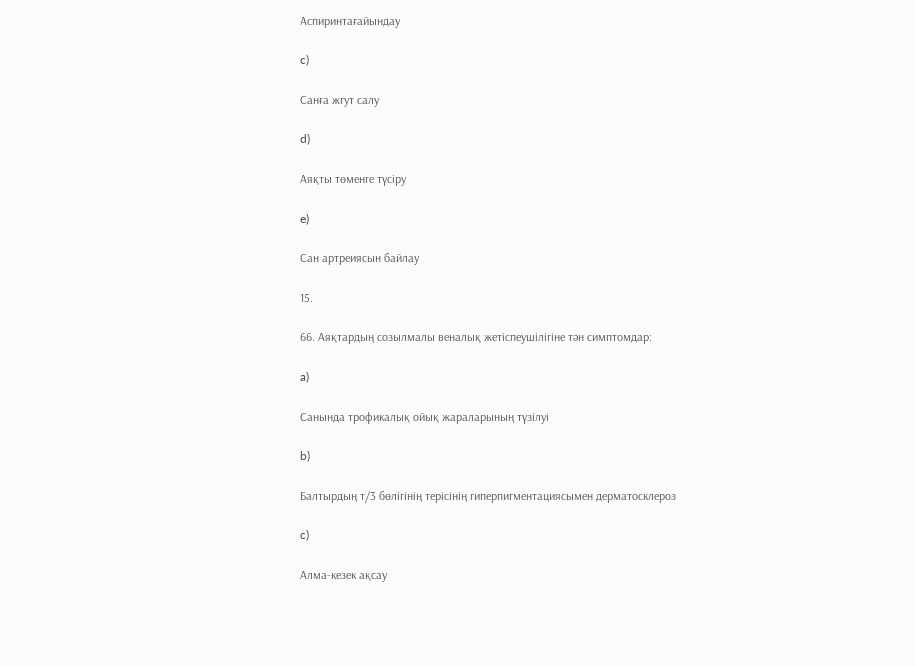Аспиринтағайындау

c)

Санға жгут салу

d)

Аяқты төменге түсіру

e)

Сан артреиясын байлау

15.

66. Аяқтардың созылмалы веналық жетіспеушілігіне тән симптомдар:

a)

Санында трофикалық ойық жараларының түзілуі

b)

Балтырдың т/3 бөлігінің терісінің гиперпигментациясымен дерматосклероз

c)

Алма-кезек ақсау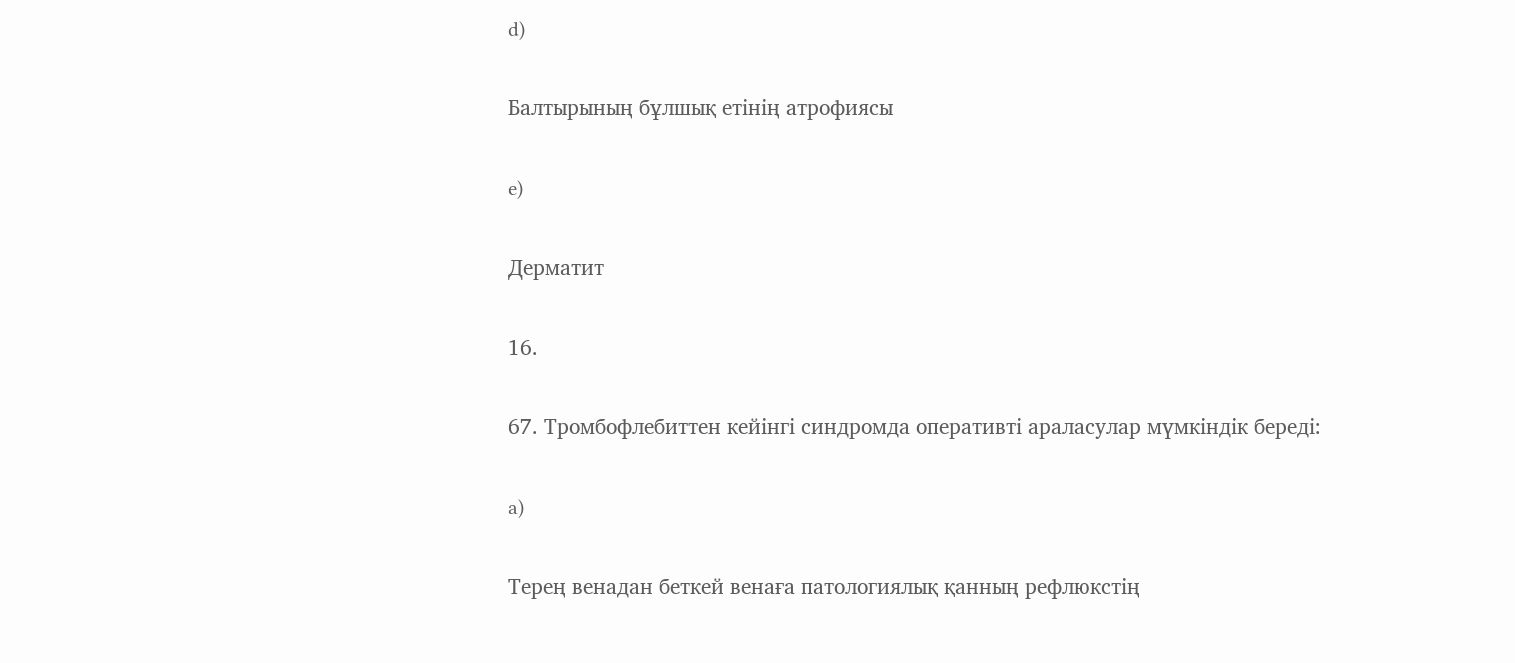d)

Балтырының бұлшық етінің атрофиясы

e)

Дерматит

16.

67. Тромбофлебиттен кейінгі синдромда оперативті араласулар мүмкіндік береді:

a)

Терең венадан беткей венаға патологиялық қанның рефлюкстің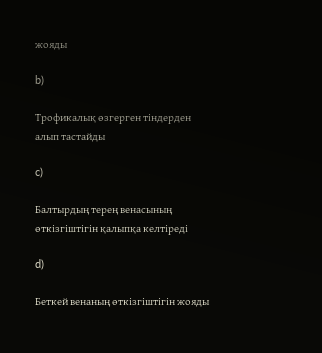жояды

b)

Трофикалық өзгерген тіндерден алып тастайды

c)

Балтырдың терең венасының өткізгіштігін қалыпқа келтіреді

d)

Беткей венаның өткізгіштігін жояды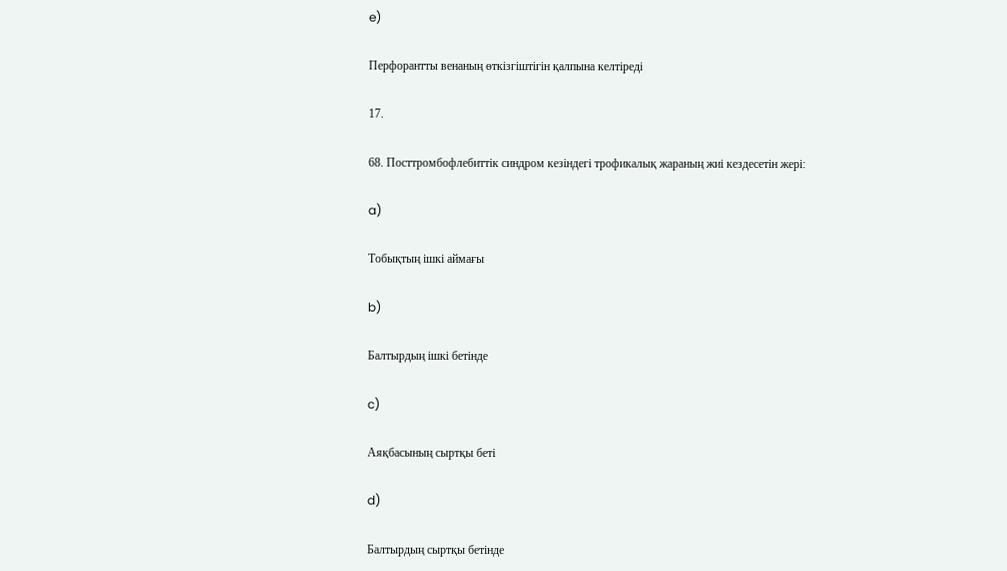e)

Перфорантты венаның өткізгіштігін қалпына келтіреді

17.

68. Посттромбофлебиттік синдром кезіндегі трофикалық жараның жиі кездесетін жері:

a)

Тобықтың ішкі аймағы

b)

Балтырдың ішкі бетінде

c)

Аяқбасының сыртқы беті

d)

Балтырдың сыртқы бетінде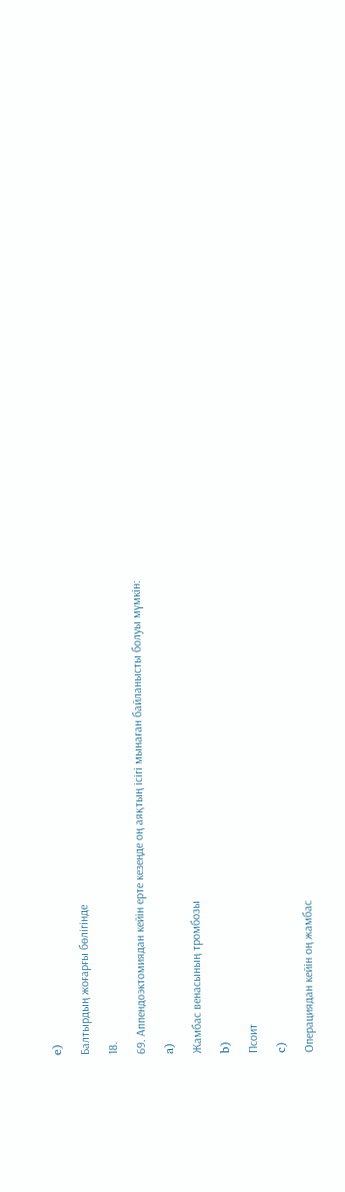e)

Балтырдың жоғарғы бөлігінде

18.

69. Аппендоэктомиядан кейін ерте кезеңде оң аяқтың ісігі мынаған байланысты болуы мүмкін:

a)

Жамбас венасының тромбозы

b)

Псоит

c)

Операциядан кейін оң жамбас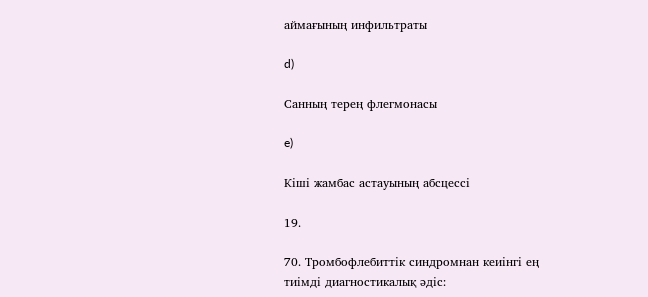аймағының инфильтраты

d)

Санның терең флегмонасы

e)

Кіші жамбас астауының абсцессі

19.

70. Тромбофлебиттік синдромнан кеиінгі ең тиімді диагностикалық әдіс: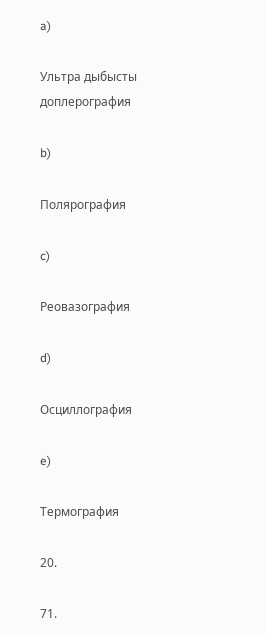a)

Ультра дыбысты доплерография

b)

Полярография

c)

Реовазография

d)

Осциллография

e)

Термография

20.

71.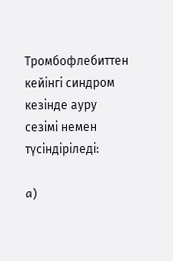Тромбофлебиттен кейінгі синдром кезінде ауру сезімі немен түсіндіріледі:

a)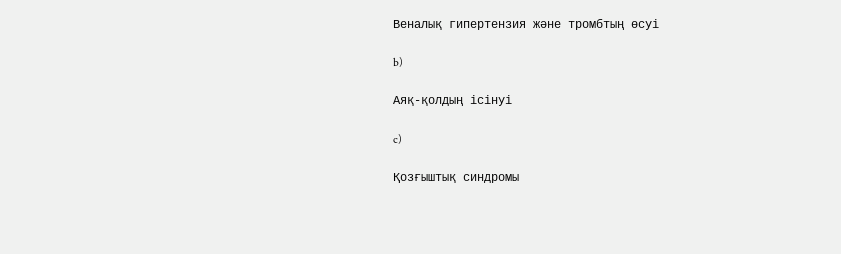Веналық гипертензия және тромбтың өсуі

b)

Аяқ-қолдың ісінуі

c)

Қозғыштық синдромы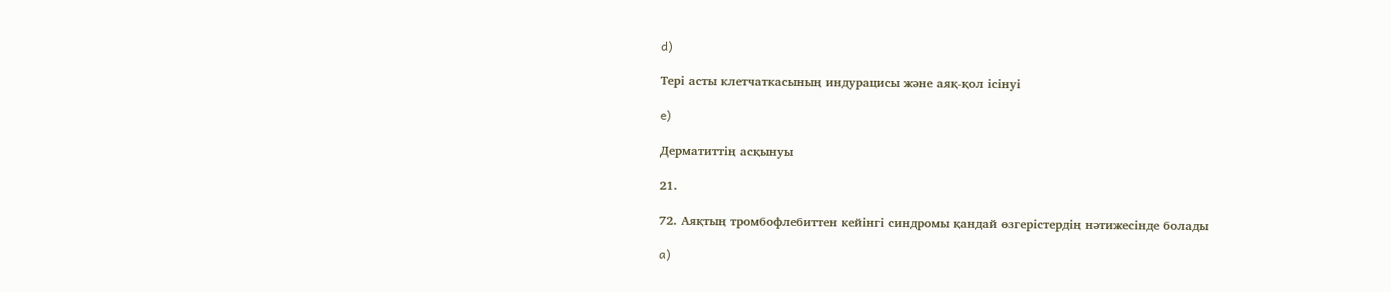d)

Тері асты клетчаткасының индурацисы және аяқ-қол ісінуі

e)

Дерматиттің асқынуы

21.

72. Аяқтың тромбофлебиттен кейінгі синдромы қандай өзгерістердің нәтижесінде болады

a)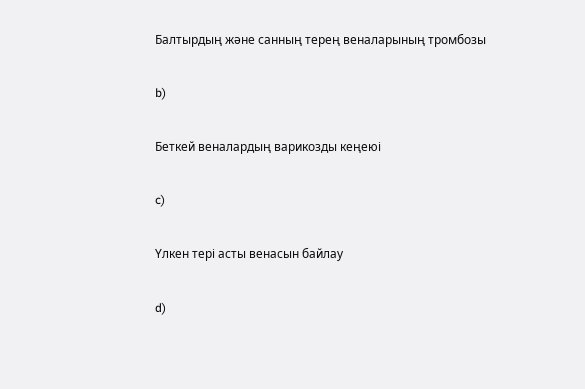Балтырдың және санның терең веналарының тромбозы

b)

Беткей веналардың варикозды кеңеюі

c)

Үлкен тері асты венасын байлау

d)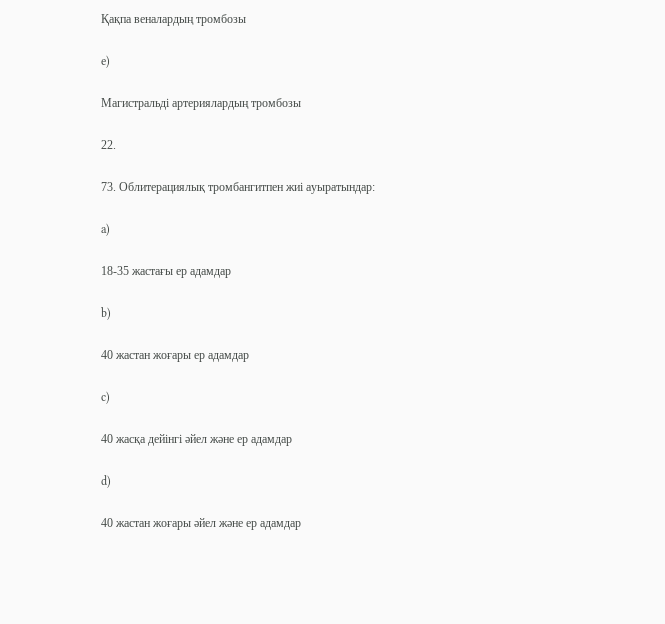Қақпа веналардың тромбозы

e)

Магистральді артериялардың тромбозы

22.

73. Облитерациялық тромбангитпен жиі ауыратындар:

a)

18-35 жастағы ер адамдар

b)

40 жастан жоғары ер адамдар

c)

40 жасқа дейінгі әйел және ер адамдар

d)

40 жастан жоғары әйел және ер адамдар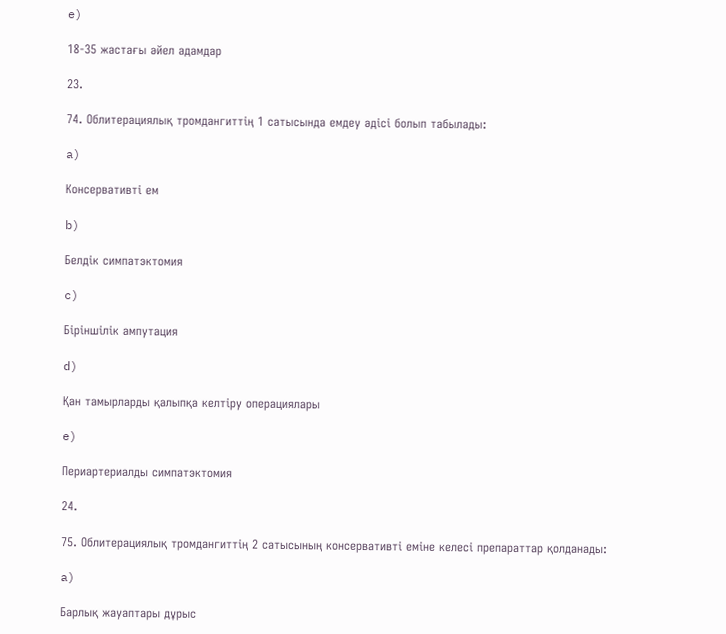e)

18-35 жастағы әйел адамдар

23.

74. Облитерациялық тромдангиттің 1 сатысында емдеу әдісі болып табылады:

a)

Консервативті ем

b)

Белдік симпатэктомия

c)

Біріншілік ампутация

d)

Қан тамырларды қалыпқа келтіру операциялары

e)

Периартериалды симпатэктомия

24.

75. Облитерациялық тромдангиттің 2 сатысының консервативті еміне келесі препараттар қолданады:

a)

Барлық жауаптары дұрыс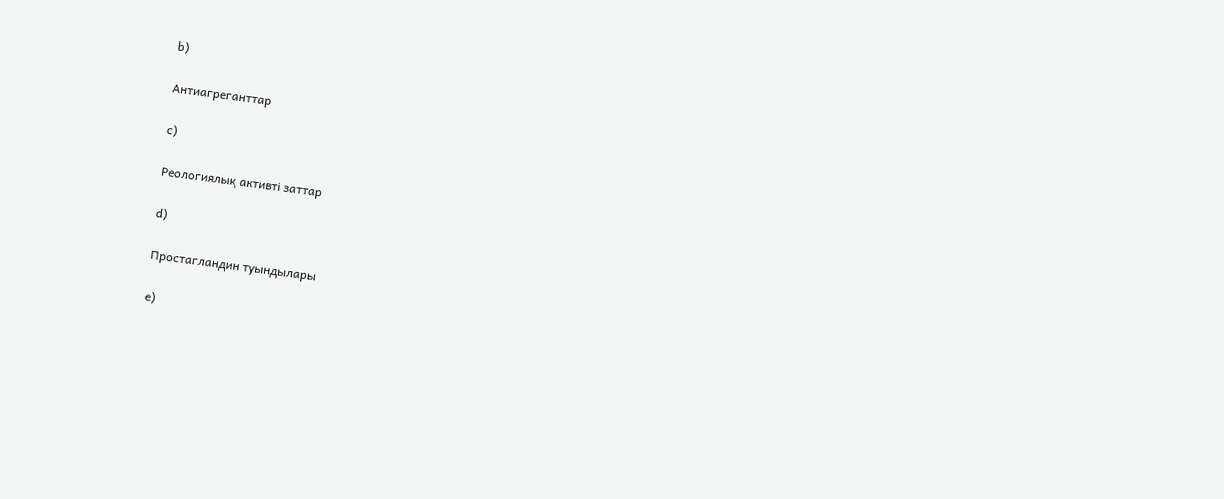b)

Антиагреганттар

c)

Реологиялық активті заттар

d)

Простагландин туындылары

e)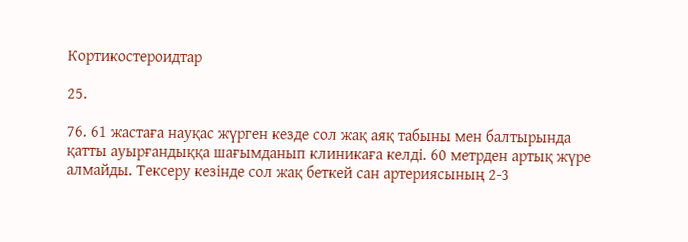Кортикостероидтар

25.

76. 61 жастаға науқас жүрген кезде сол жақ аяқ табыны мен балтырында қатты ауырғандыққа шағымданып клиникаға келді. 60 метрден артық жүре алмайды. Тексеру кезінде сол жақ беткей сан артериясының 2-3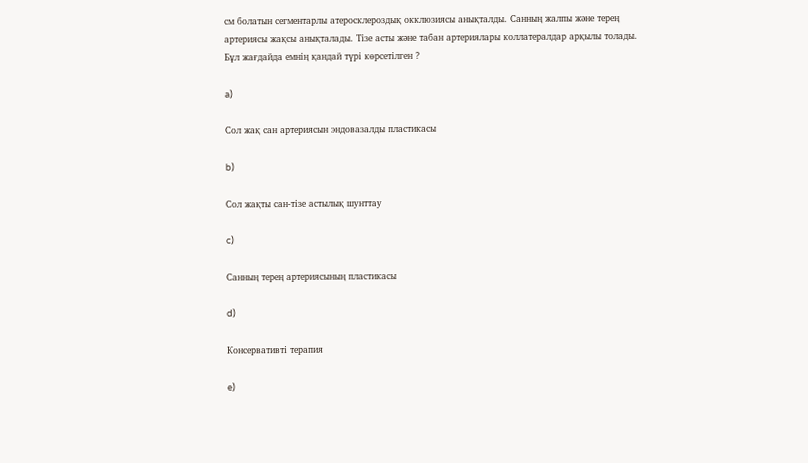см болатын сегментарлы атеросклероздық окклюзиясы анықталды. Санның жалпы және терең артериясы жақсы анықталады. Тізе асты және табан артериялары коллатералдар арқылы толады. Бұл жағдайда емнің қандай түрі көрсетілген ?

a)

Сол жақ сан артериясын эндовазалды пластикасы

b)

Сол жақты сан-тізе астылық шунттау

c)

Санның терең артериясының пластикасы

d)

Консервативті терапия

e)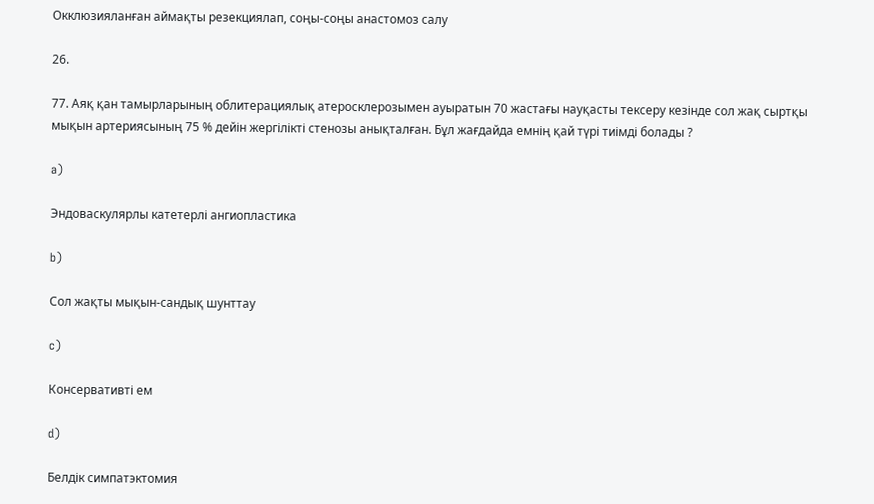Окклюзияланған аймақты резекциялап, соңы-соңы анастомоз салу

26.

77. Аяқ қан тамырларының облитерациялық атеросклерозымен ауыратын 70 жастағы науқасты тексеру кезінде сол жақ сыртқы мықын артериясының 75 % дейін жергілікті стенозы анықталған. Бұл жағдайда емнің қай түрі тиімді болады ?

a)

Эндоваскулярлы катетерлі ангиопластика

b)

Сол жақты мықын-сандық шунттау

c)

Консервативті ем

d)

Белдік симпатэктомия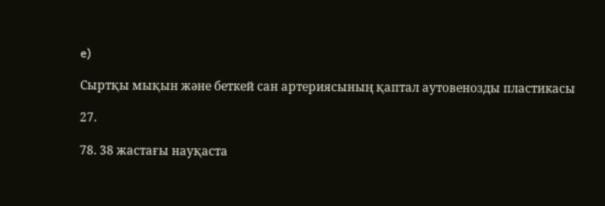e)

Сыртқы мықын және беткей сан артериясының қаптал аутовенозды пластикасы

27.

78. 38 жастағы науқаста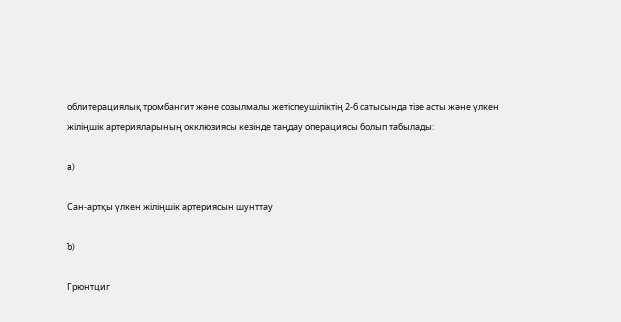облитерациялық тромбангит және созылмалы жетіспеушіліктің 2-б сатысында тізе асты және үлкен жіліңшік артерияларының окклюзиясы кезінде таңдау операциясы болып табылады:

a)

Сан-артқы үлкен жіліңшік артериясын шунттау

b)

Грюнтциг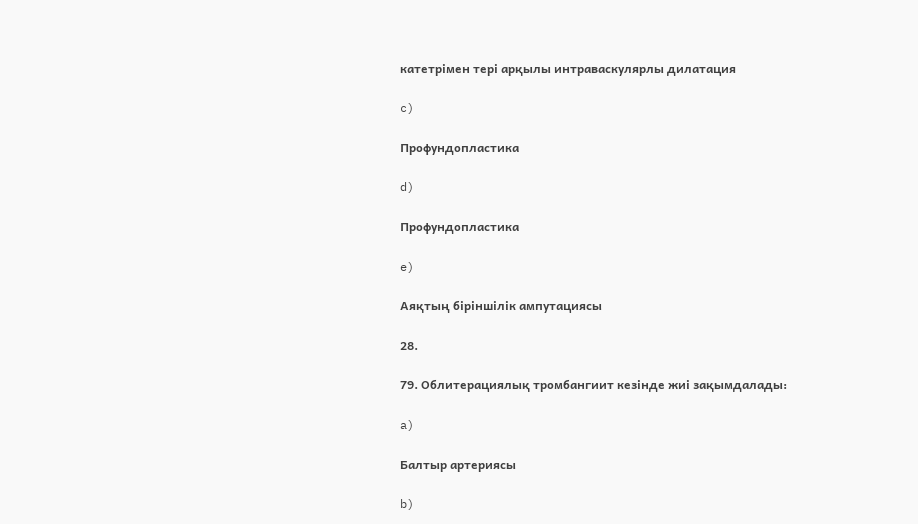катетрімен тері арқылы интраваскулярлы дилатация

c)

Профундопластика

d)

Профундопластика

e)

Аяқтың біріншілік ампутациясы

28.

79. Облитерациялық тромбангиит кезінде жиі зақымдалады:

a)

Балтыр артериясы

b)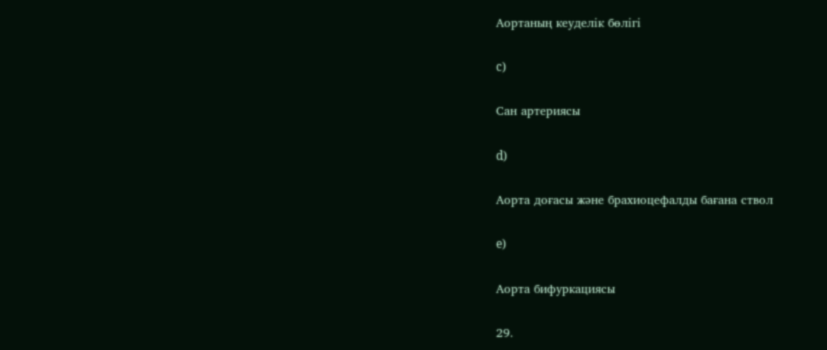Аортаның кеуделік бөлігі

c)

Сан артериясы

d)

Аорта доғасы және брахиоцефалды бағана ствол

e)

Аорта бифуркациясы

29.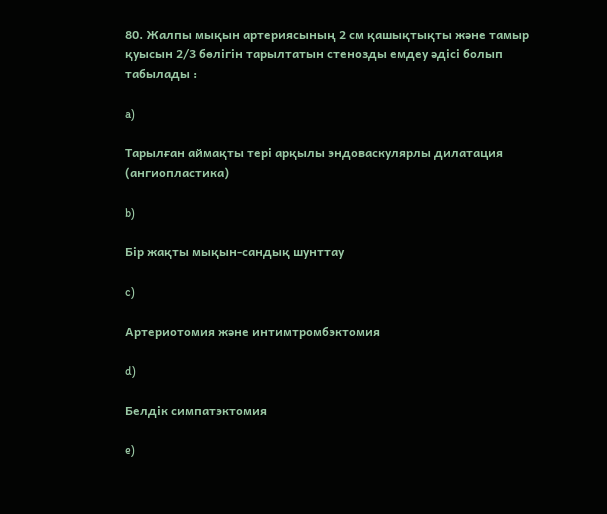80. Жалпы мықын артериясының 2 см қашықтықты және тамыр қуысын 2/3 бөлігін тарылтатын стенозды емдеу әдісі болып табылады :

a)

Тарылған аймақты тері арқылы эндоваскулярлы дилатация (ангиопластика)

b)

Бір жақты мықын-сандық шунттау

c)

Артериотомия және интимтромбэктомия

d)

Белдік симпатэктомия

e)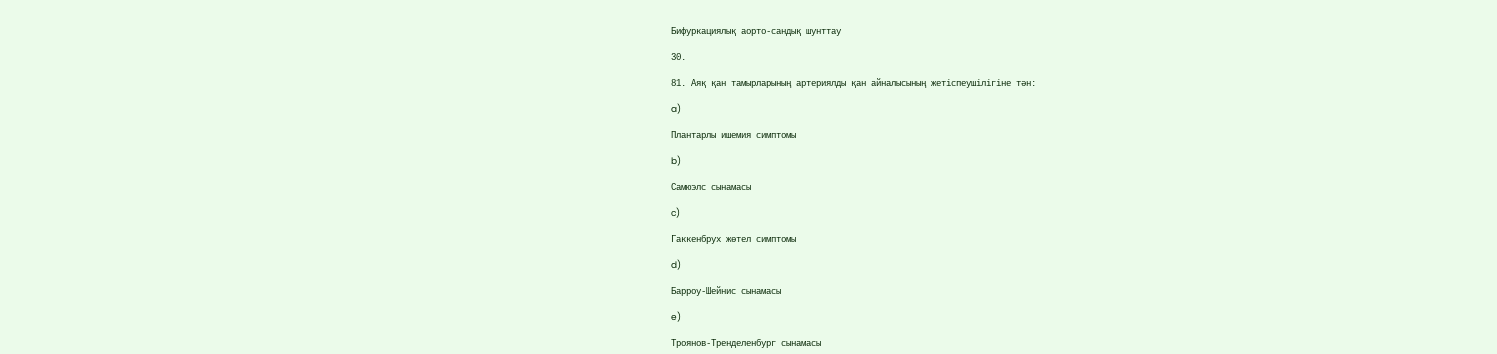Бифуркациялық аорто-сандық шунттау

30.

81. Аяқ қан тамырларының артериялды қан айналысының жетіспеушілігіне тән:

a)

Плантарлы ишемия симптомы

b)

Самюэлс сынамасы

c)

Гаккенбрух жөтел симптомы

d)

Барроу-Шейнис сынамасы

e)

Троянов-Тренделенбург сынамасы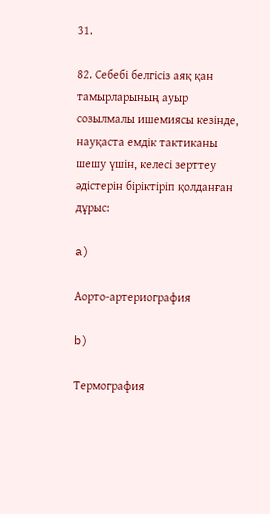31.

82. Себебі белгісіз аяқ қан тамырларының ауыр созылмалы ишемиясы кезінде, науқаста емдік тактиканы шешу үшін, келесі зерттеу әдістерін біріктіріп қолданған дұрыс:

a)

Аорто-артериография

b)

Термография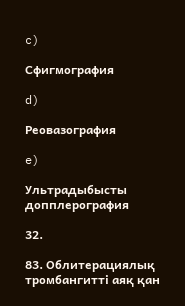c)

Сфигмография

d)

Реовазография

e)

Ультрадыбысты допплерография

32.

83. Облитерациялық тромбангитті аяқ қан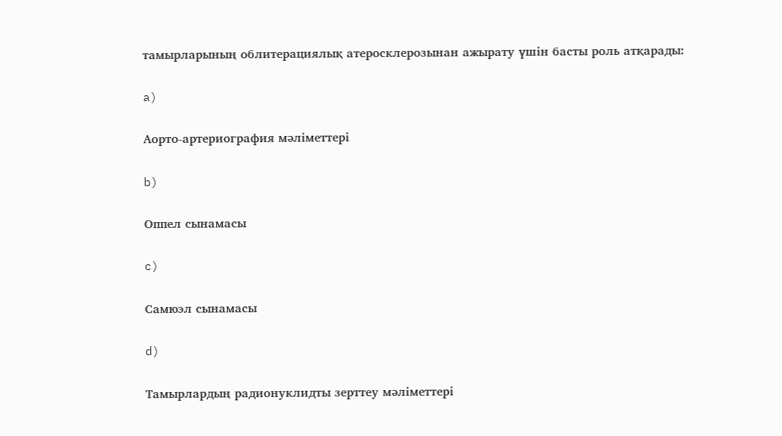тамырларының облитерациялық атеросклерозынан ажырату үшін басты роль атқарады:

a)

Аорто-артериография мәліметтері

b)

Оппел сынамасы

c)

Самюэл сынамасы

d)

Тамырлардың радионуклидты зерттеу мәліметтері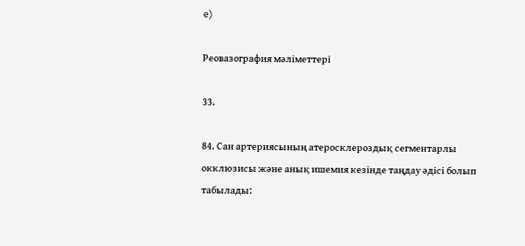e)

Реовазография мәліметтері

33.

84. Сан артериясының атеросклероздық сегментарлы окклюзисы және анық ишемия кезінде таңдау әдісі болып табылады: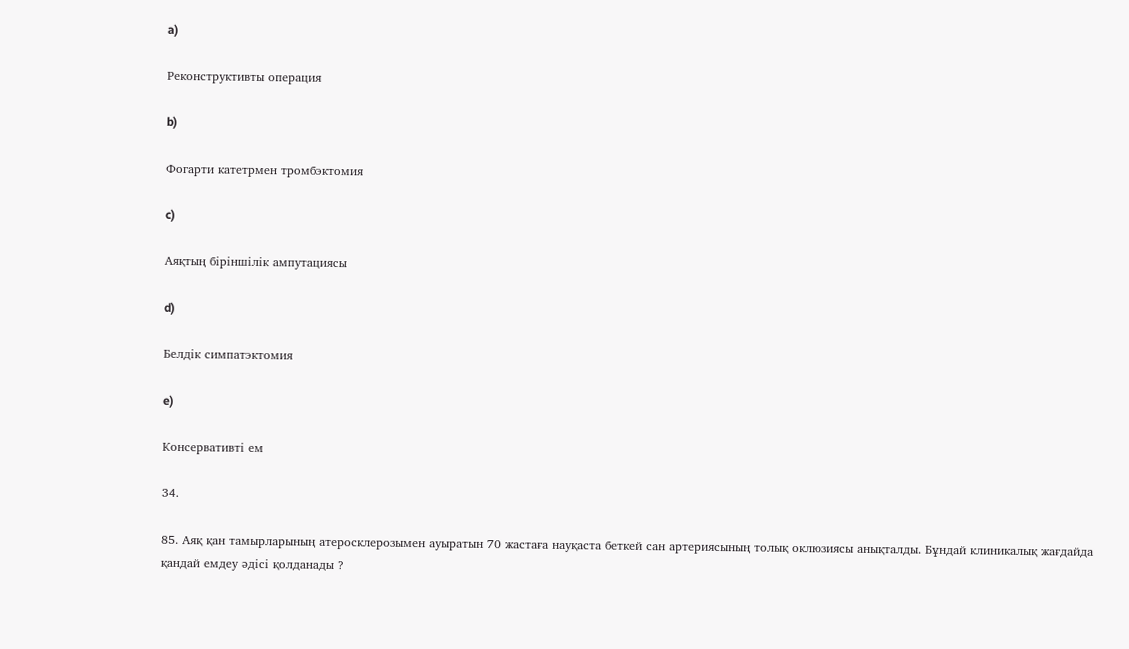a)

Реконструктивты операция

b)

Фогарти катетрмен тромбэктомия

c)

Аяқтың біріншілік ампутациясы

d)

Белдік симпатэктомия

e)

Консервативті ем

34.

85. Аяқ қан тамырларының атеросклерозымен ауыратын 70 жастаға науқаста беткей сан артериясының толық оклюзиясы анықталды. Бұндай клиникалық жағдайда қандай емдеу әдісі қолданады ?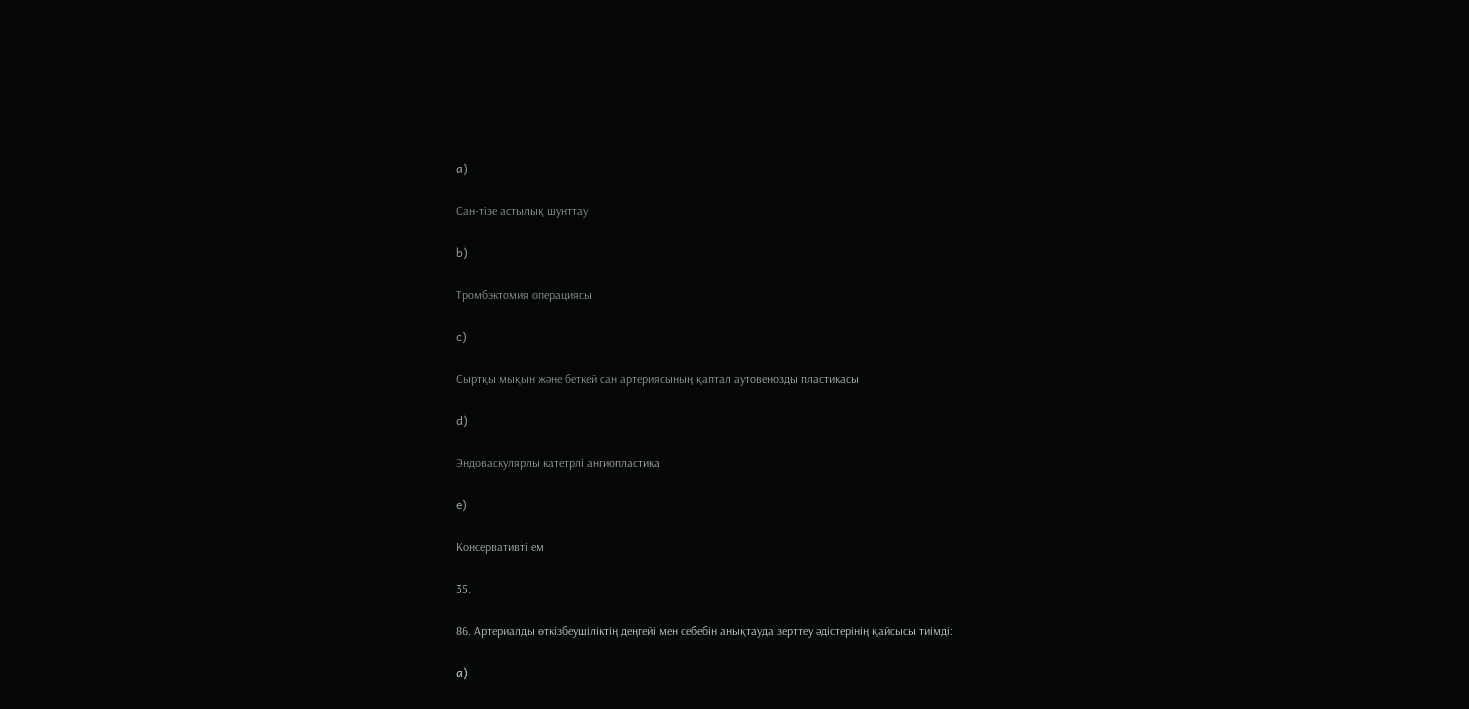a)

Сан-тізе астылық шунттау

b)

Тромбэктомия операциясы

c)

Сыртқы мықын және беткей сан артериясының қаптал аутовенозды пластикасы

d)

Эндоваскулярлы катетрлі ангиопластика

e)

Консервативті ем

35.

86. Артериалды өткізбеушіліктің деңгейі мен себебін анықтауда зерттеу әдістерінің қайсысы тиімді:

a)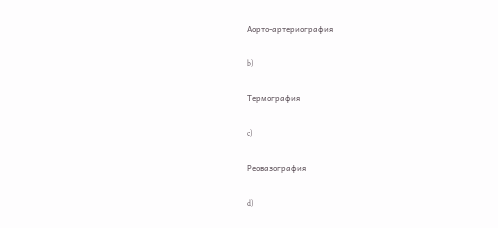Аорто-артериография

b)

Термография

c)

Реовазография

d)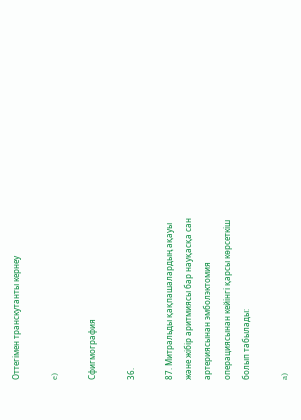Оттегімен транскутанты кернеу

e)

Сфигмография

36.

87. Митральды қақпашалардың ақауы және жібір аритмиясы бар науқасқа сан артериясынан эмболэктомия операциясынан кейінгі қарсы көрсеткіш болып табылады:

a)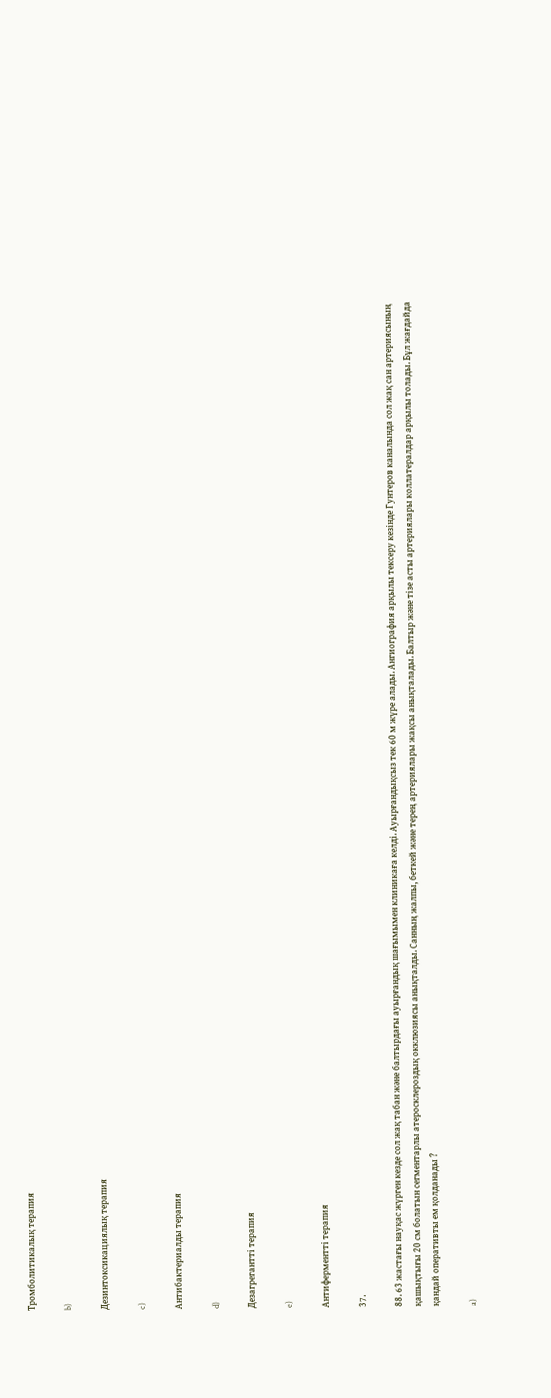Тромболитикалық терапия

b)

Дезинтоксикациялық терапия

c)

Антибактериалды терапия

d)

Дезагрегантті терапия

e)

Антиферментті терапия

37.

88. 63 жастағы науқас жүрген кезде сол жақ табан және балтырдағы ауырғандық шағымымен клиникаға келді. Ауырғандықсыз тек 60 м жүре алады. Ангиография арқылы тексеру кезінде Гунтеров каналында сол жақ сан артериясының қашықтығы 20 см болатын сегментарлы атеросклероздық окклюзиясы анықталды. Санның жалпы, беткей және терең артериялары жақсы анықталады. Балтыр және тізе асты артериялары коллатералдар арқылы толады. Бұл жағдайда қандай оперативты ем қолданады ?

a)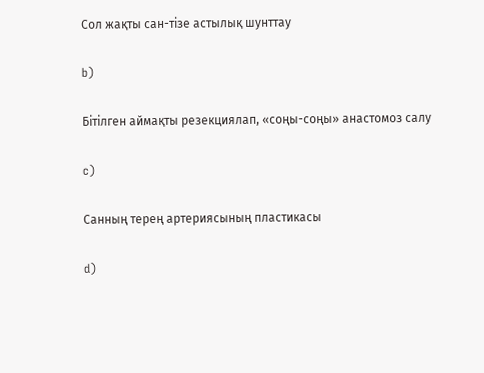Сол жақты сан-тізе астылық шунттау

b)

Бітілген аймақты резекциялап, «соңы-соңы» анастомоз салу

c)

Санның терең артериясының пластикасы

d)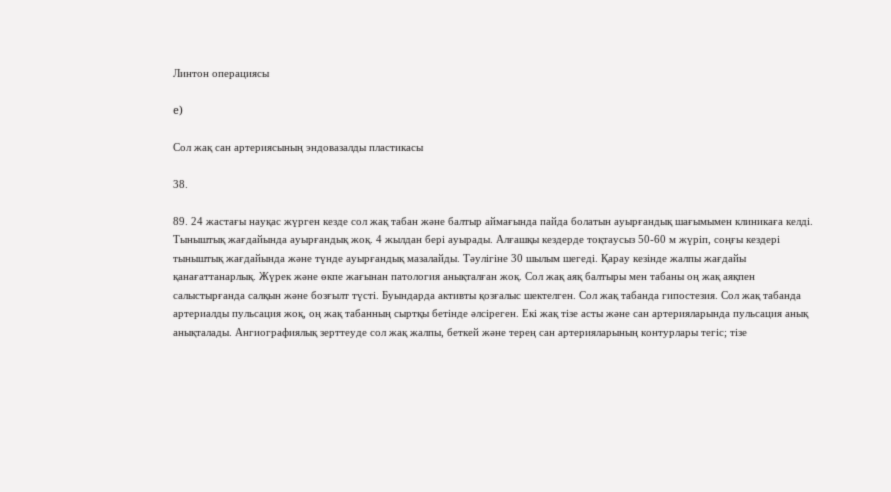Линтон операциясы

e)

Сол жақ сан артериясының эндовазалды пластикасы

38.

89. 24 жастағы науқас жүрген кезде сол жақ табан және балтыр аймағында пайда болатын ауырғандық шағымымен клиникаға келді. Тыныштық жағдайында ауырғандық жоқ. 4 жылдан бері ауырады. Алғашқы кездерде тоқтаусыз 50-60 м жүріп, соңғы кездері тыныштық жағдайында және түнде ауырғандық мазалайды. Тәулігіне 30 шылым шегеді. Қарау кезінде жалпы жағдайы қанағаттанарлық. Жүрек және өкпе жағынан патология анықталған жоқ. Сол жақ аяқ балтыры мен табаны оң жақ аяқпен салыстырғанда салқын және бозғылт түсті. Буындарда активты қозғалыс шектелген. Сол жақ табанда гипостезия. Сол жақ табанда артериалды пульсация жоқ, оң жақ табанның сыртқы бетінде әлсіреген. Екі жақ тізе асты және сан артерияларында пульсация анық анықталады. Ангиографиялық зерттеуде сол жақ жалпы, беткей және терең сан артерияларының контурлары тегіс; тізе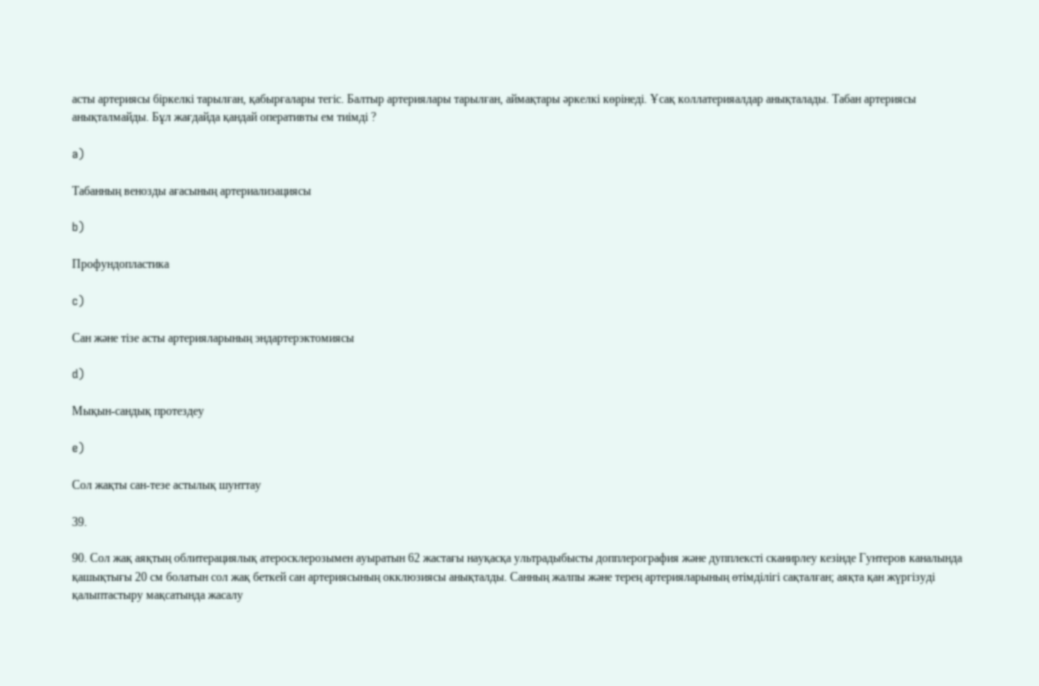асты артериясы біркелкі тарылған, қабырғалары тегіс. Балтыр артериялары тарылған, аймақтары әркелкі көрінеді. Ұсақ коллатерияалдар анықталады. Табан артериясы анықталмайды. Бұл жағдайда қандай оперативты ем тиімді ?

a)

Табанның венозды ағасының артериализациясы

b)

Профундопластика

c)

Сан және тізе асты артерияларының эндартерэктомиясы

d)

Мықын-сандық протездеу

e)

Сол жақты сан-тезе астылық шунттау

39.

90. Сол жақ аяқтың облитерациялық атеросклерозымен ауыратын 62 жастағы науқасқа ультрадыбысты допплерография және дупплексті сканирлеу кезінде Гунтеров каналында қашықтығы 20 см болатын сол жақ беткей сан артериясының окклюзиясы анықталды. Санның жалпы және терең артерияларының өтімділігі сақталған; аяқта қан жүргізуді қалыптастыру мақсатында жасалу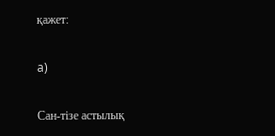қажет:

a)

Сан-тізе астылық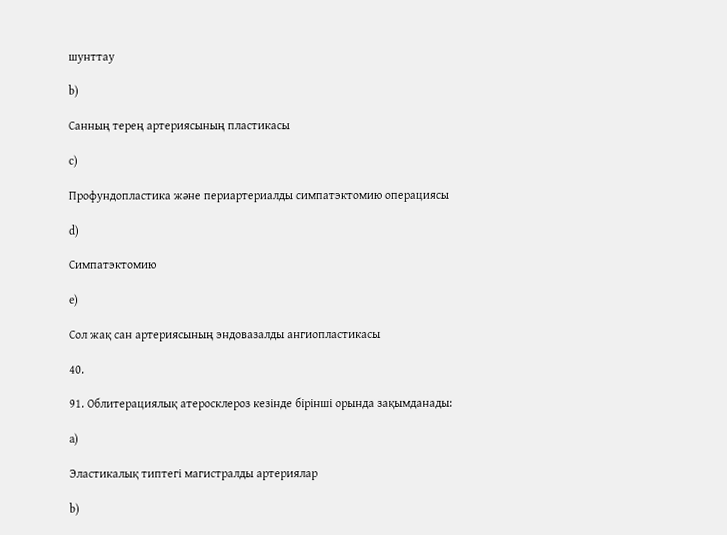шунттау

b)

Санның терең артериясының пластикасы

c)

Профундопластика және периартериалды симпатэктомию операциясы

d)

Симпатэктомию

e)

Сол жақ сан артериясының эндовазалды ангиопластикасы

40.

91. Облитерациялық атеросклероз кезінде бірінші орында зақымданады:

a)

Эластикалық типтегі магистралды артериялар

b)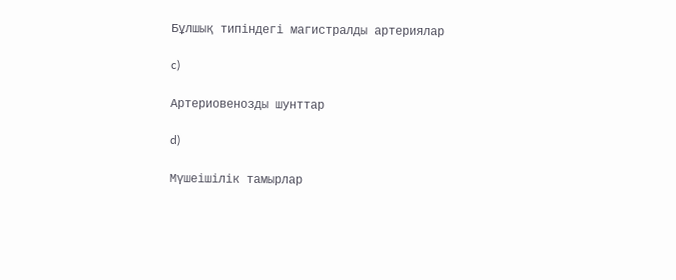Бұлшық типіндегі магистралды артериялар

c)

Артериовенозды шунттар

d)

Мүшеішілік тамырлар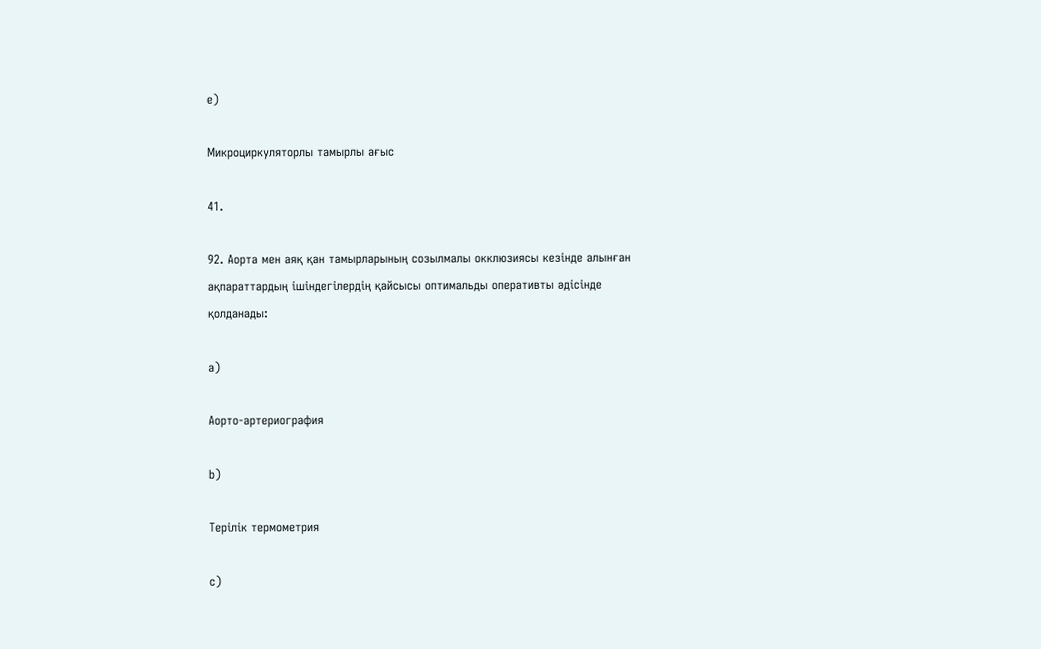e)

Микроциркуляторлы тамырлы ағыс

41.

92. Аорта мен аяқ қан тамырларының созылмалы окклюзиясы кезінде алынған ақпараттардың ішіндегілердің қайсысы оптимальды оперативты әдісінде қолданады:

a)

Аорто-артериография

b)

Терілік термометрия

c)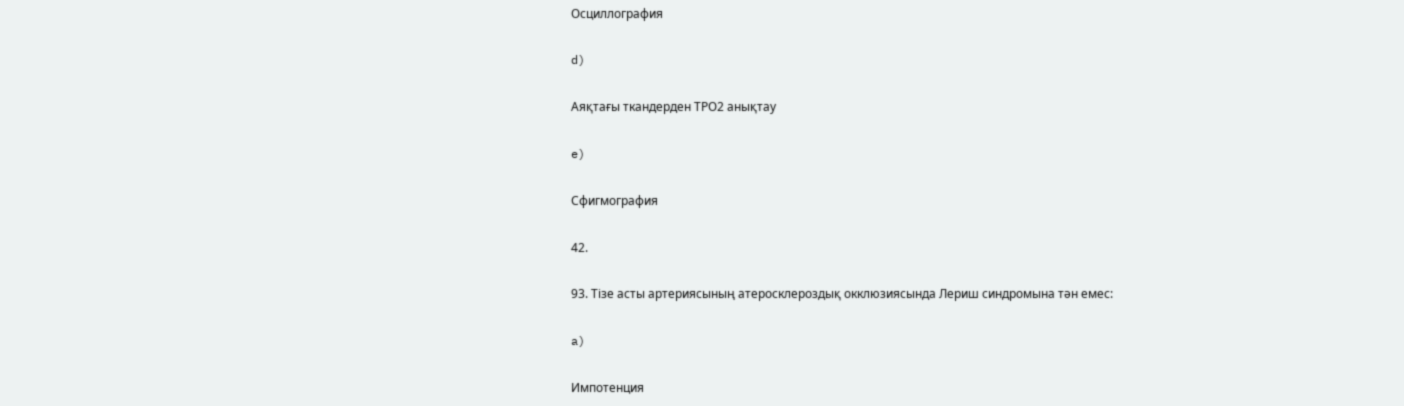Осциллография

d)

Аяқтағы ткандерден ТРО2 анықтау

e)

Сфигмография

42.

93. Тізе асты артериясының атеросклероздық окклюзиясында Лериш синдромына тән емес:

a)

Импотенция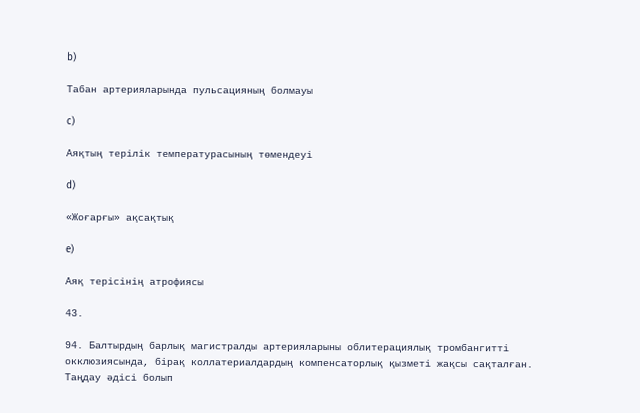b)

Табан артерияларында пульсацияның болмауы

c)

Аяқтың терілік температурасының төмендеуі

d)

«Жоғарғы» ақсақтық

e)

Аяқ терісінің атрофиясы

43.

94. Балтырдың барлық магистралды артерияларыны облитерациялық тромбангитті окклюзиясында, бірақ коллатериалдардың компенсаторлық қызметі жақсы сақталған. Таңдау әдісі болып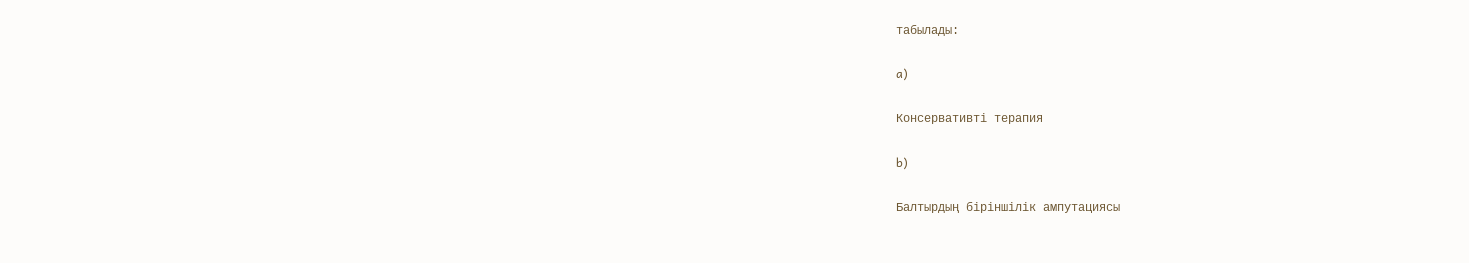табылады:

a)

Консервативті терапия

b)

Балтырдың біріншілік ампутациясы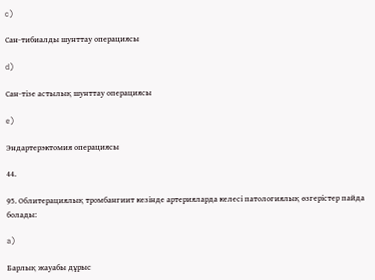c)

Сан-тибиалды шунттау операциясы

d)

Сан-тізе астылық шунттау операциясы

e)

Эндартерэктомия операциясы

44.

95. Облитерациялық тромбангиит кезінде артерияларда келесі патологиялық өзгерістер пайда болады:

a)

Барлық жауабы дұрыс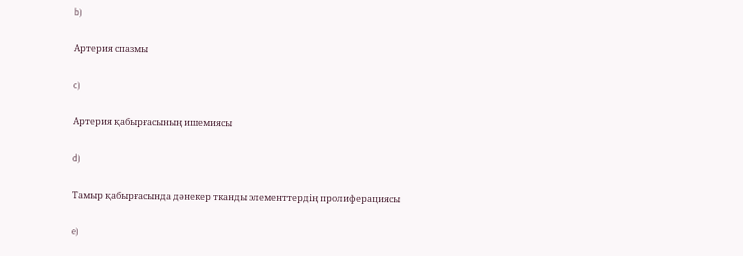b)

Артерия спазмы

c)

Артерия қабырғасының ишемиясы

d)

Тамыр қабырғасында дәнекер тканды элементтердің пролиферациясы

e)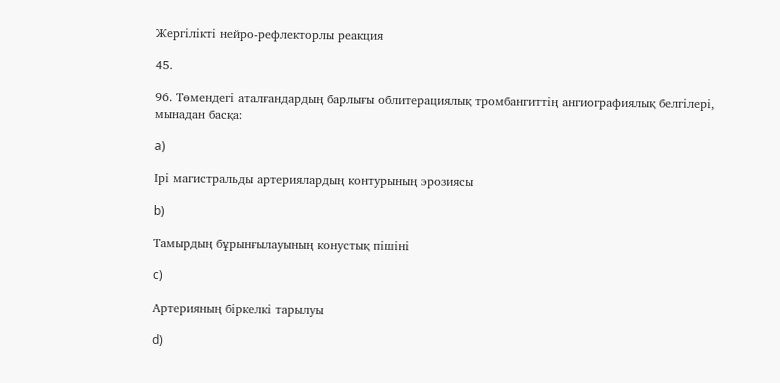Жергілікті нейро-рефлекторлы реакция

45.

96. Төмендегі аталғандардың барлығы облитерациялық тромбангиттің ангиографиялық белгілері, мынадан басқа:

a)

Ірі магистральды артериялардың контурының эрозиясы

b)

Тамырдың бұрынғылауының конустық пішіні

c)

Артерияның біркелкі тарылуы

d)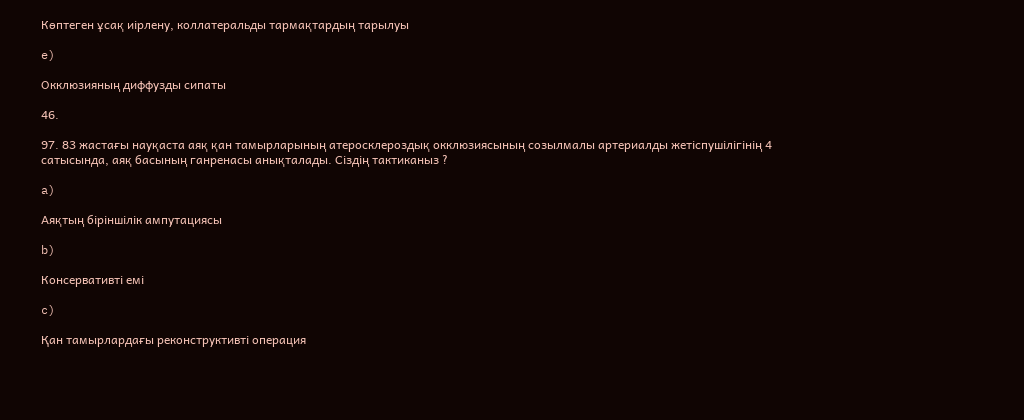Көптеген ұсақ иірлену, коллатеральды тармақтардың тарылуы

e)

Окклюзияның диффузды сипаты

46.

97. 83 жастағы науқаста аяқ қан тамырларының атеросклероздық окклюзиясының созылмалы артериалды жетіспушілігінің 4 сатысында, аяқ басының ганренасы анықталады. Сіздің тактиканыз ?

a)

Аяқтың біріншілік ампутациясы

b)

Консервативті емі

c)

Қан тамырлардағы реконструктивті операция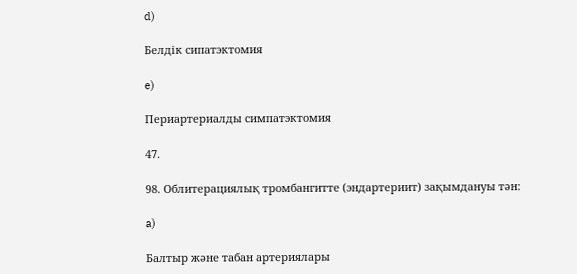d)

Белдік сипатэктомия

e)

Периартериалды симпатэктомия

47.

98. Облитерациялық тромбангитте (эндартериит) зақымдануы тән:

a)

Балтыр және табан артериялары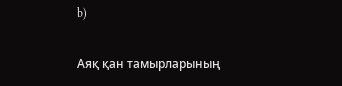b)

Аяқ қан тамырларының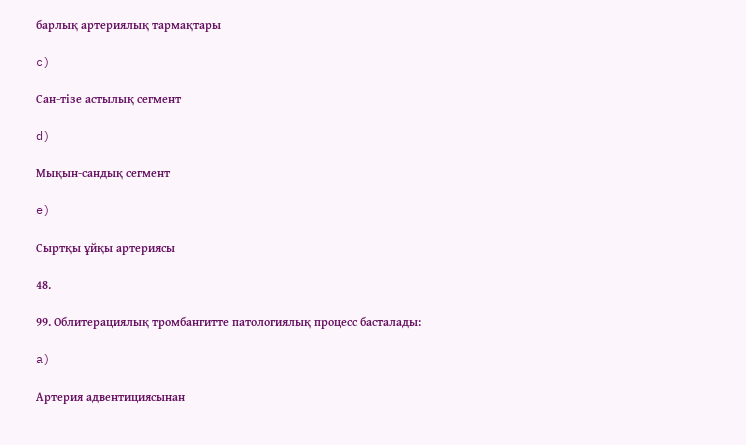барлық артериялық тармақтары

c)

Сан-тізе астылық сегмент

d)

Мықын-сандық сегмент

e)

Сыртқы ұйқы артериясы

48.

99. Облитерациялық тромбангитте патологиялық процесс басталады:

a)

Артерия адвентициясынан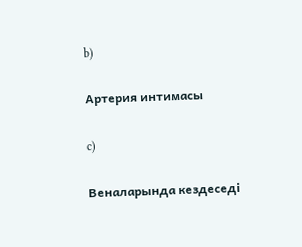b)

Артерия интимасы

c)

Веналарында кездеседі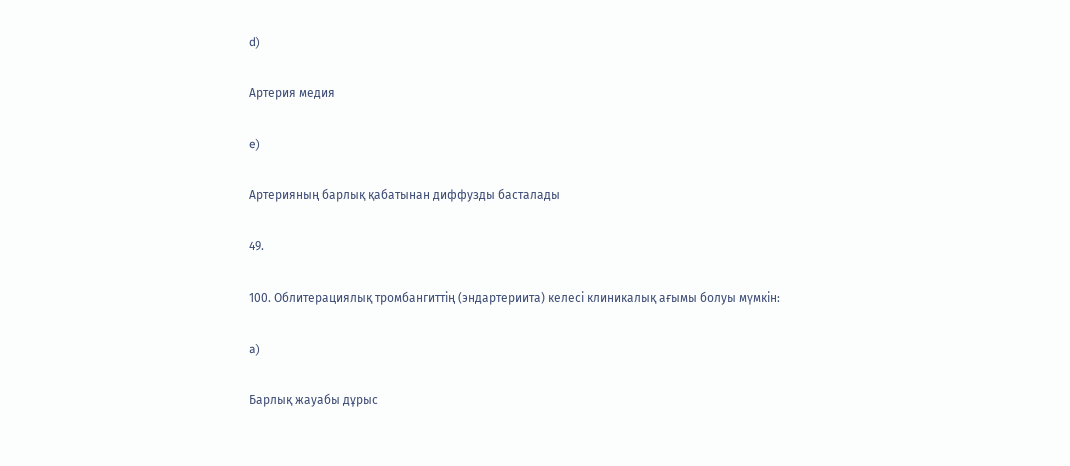d)

Артерия медия

e)

Артерияның барлық қабатынан диффузды басталады

49.

100. Облитерациялық тромбангиттің (эндартериита) келесі клиникалық ағымы болуы мүмкін:

a)

Барлық жауабы дұрыс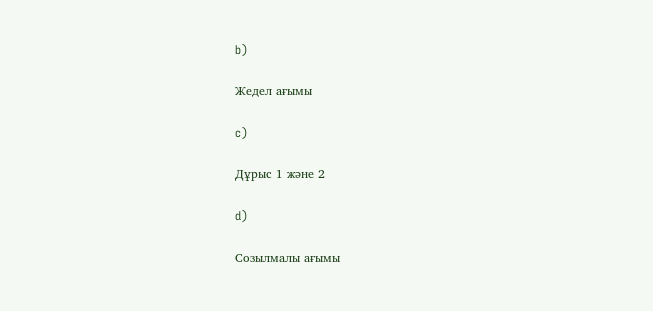b)

Жедел ағымы

c)

Дұрыс 1 және 2

d)

Созылмалы ағымы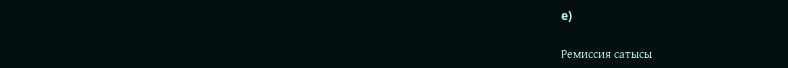e)

Ремиссия сатысы